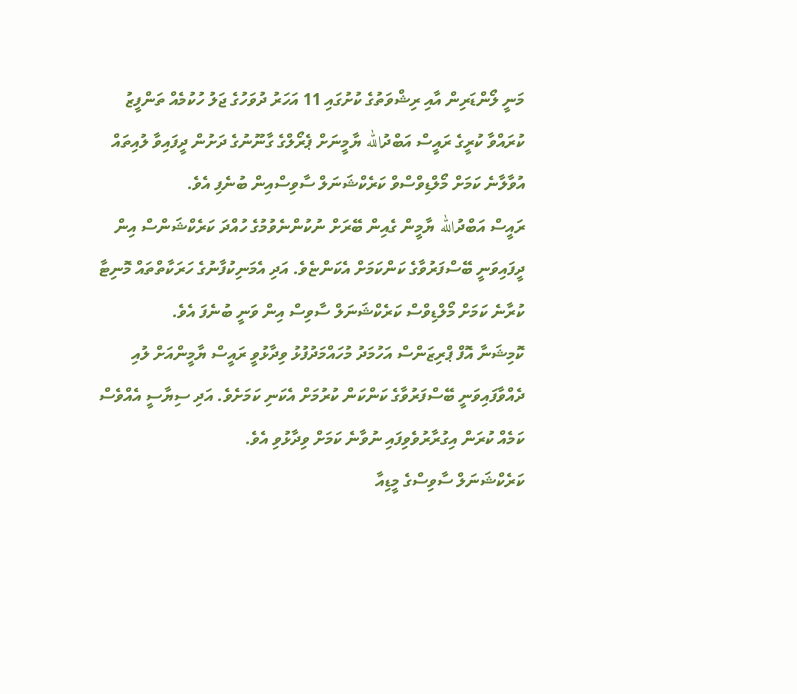މަނީ ލޯންޑަރިން އާއި ރިޝްވަތުގެ ކުށުގައި 11 އަހަރު ދުވަހުގެ ޖަލު ހުކުމެއް ތަންފީޒު ކުރައްވާ ކުރީގެ ރައީސް އަބްދުالله ޔާމީނަށް ޕެރޯލްގެ ގާނޫނުގެ ދަށުން ދީފައިވާ ލުއިތައް އުވާލާނެ ކަމަށް މޯލްޑިވްސްވް ކަރެކްޝަނަލް ސާވިސްއިން ބުނެފި އެވެ.
ރައީސް އަބްދުالله ޔާމީން ގެއިން ބޭރަށް ނުކުންނެވުމުގެ ހުއްދަ ކަރެކްޝަންސް އިން ދީފައިވަނީ ބޭސްފަރުވާގެ ކަންކަމަށް އެކަންޏެވެ. އަދި އެމަނިކުފާނުގެ ހަރަކާތްތައް މޮނިޓާ ކުރާނެ ކަމަށް މޯލްޑިވްސް ކަރެކްޝަނަލް ސާވިސް އިން ވަނީ ބުނެފަ އެވެ.
ކޮމިޝަނާ އޮފް ޕްރިޒަންސް އަހުމަދު މުހައްމަދުފުޅު ވިދާޅުވީ ރައީސް ޔާމީންއަށް ލުއި ދެއްވާފައިވަނީ ބޭސްފަރުވާގެ ކަންކަން ކުރުމަށް އެކަނި ކަމަށެވެ. އަދި ސިޔާސީ އެއްވެސް ކަމެއް ކުރަން އިގުރާރުވެވިފައި ނުވާނެ ކަމަށް ވިދާޅުވި އެވެ.
ކަރެކްޝަނަލް ސާވިސްގެ މީޑިއާ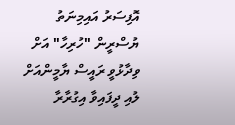އޮފިސަރު އައިމިނަތު ޔުސްރީން "ހުރިހާ" އަށް ވިދާޅުވީ ރައީސް ޔާމީންއަށް ލުއި ދީފައިވާ އިގުރާރާ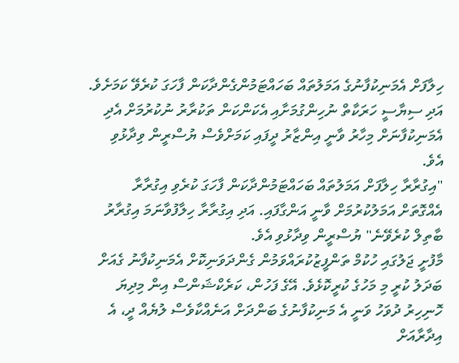ހިލާފަށް އެމަނިކުފާނުގެ އަމަލުތައް ބަހައްޓަމުންގެންދާކަން ފާހަގަ ކުރެވޭ ކަމަށެވެ. އަދި ސިޔާސީ ހަރަކާތް ނުހިންގުމަށާއި އެކަންކަން ތަކުރާރު ނުކުރުމަށް އެދި އެމަނިކުފާނަށް މިހާރު ވާނީ އިންޒާރު ދީފައި ކަމަށްވެސް ޔުސްރީން ވިދާޅުވި އެވެ.
"އިގުރާރާ ހިލާފަށް އަމަލުތައް ބަހައްޓަމުންދާކަން ފާހަގަ ކުރެވި އިގުރާރާ އެއްގޮތަށް އަމަލުކުރުމަށް ވާނީ އަންގާފައި. އަދި އިގުރާރާ ހިލާފުވާނަމަ އިގުރާރު ބާތިލް ކުރެވޭނެ" ޔުސްރީން ވިދާޅުވި އެވެ.
މާފުށީ ޖަލުގައި ހުކުމް ތަންފީޒުކުރައްވަމުން ގެންދަވަނިކޮށް އެމަނިކުފާނު ގެއަށް ބަދަލު ކުރީ މި މަހުގެ ކުރީކޮޅެވެ. އޭގެ ފަހުން، ކަރެކްޝަންސް އިން މިދިޔަ ހޮނިހިރު ދުވަހު ވަނީ އެ މަނިކުފާނުގެ ބަންދަށް އަނެއްކާވެސް ލުޔެއް ދީ، އެ އިދާރާއަށް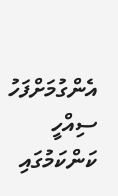އެންގުމަށްފަހު ސިއްހީ ކަންކަމުގައި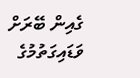ގެއިން ބޭރަށް ވަޑައިގަތުމުގެ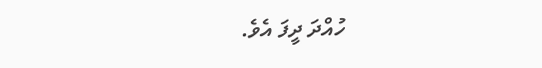ހުއްދަ ދީފަ އެވެ.